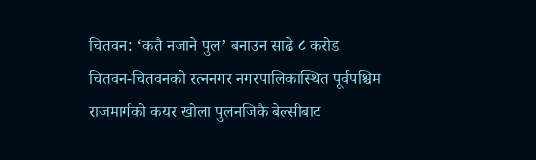चितवन: ‘कतै नजाने पुल’ बनाउन साढे ८ करोड
चितवन-चितवनको रत्ननगर नगरपालिकास्थित पूर्वपश्चिम राजमार्गको कयर खोला पुलनजिकै बेल्सीबाट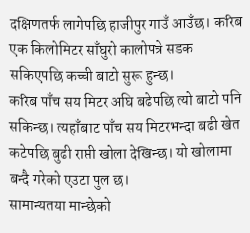दक्षिणतर्फ लागेपछि हाजीपुर गाउँ आउँछ। करिब एक किलोमिटर साँघुरो कालोपत्रे सडक सकिएपछि कच्ची बाटो सुरू हुन्छ।
करिब पाँच सय मिटर अघि बढेपछि त्यो बाटो पनि सकिन्छ। त्यहाँबाट पाँच सय मिटरभन्दा बढी खेत कटेपछि बुढी राप्ती खोला देखिन्छ। यो खोलामा बन्दै गरेको एउटा पुल छ।
सामान्यतया मान्छेको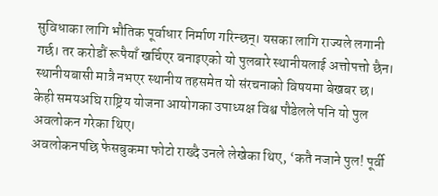सुविधाका लागि भौतिक पूर्वाधार निर्माण गरिन्छन्। यसका लागि राज्यले लगानी गर्छ। तर करोडौं रूपैयाँ खर्चिएर बनाइएको यो पुलबारे स्थानीयलाई अत्तोपत्तो छैन। स्थानीयबासी मात्रै नभएर स्थानीय तहसमेत यो संरचनाको विषयमा बेखबर छ।
केही समयअघि राष्ट्रिय योजना आयोगका उपाध्यक्ष विश्व पौडेलले पनि यो पुल अवलोकन गरेका थिए।
अवलोकनपछि फेसबुकमा फोटो राख्दै उनले लेखेका थिए, ‘कतै नजाने पुल! पूर्वी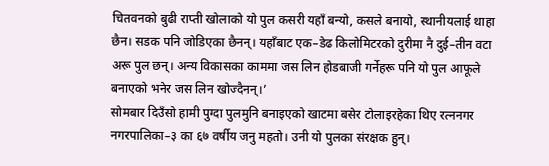चितवनको बुढी राप्ती खोलाको यो पुल कसरी यहाँ बन्यो, कसले बनायो, स्थानीयलाई थाहा छैन। सडक पनि जोडिएका छैनन्। यहाँबाट एक–डेढ किलोमिटरको दुरीमा नै दुई–तीन वटा अरू पुल छन्। अन्य विकासका काममा जस लिन होडबाजी गर्नेहरू पनि यो पुल आफूले बनाएको भनेर जस लिन खोज्दैनन्।’
सोमबार दिउँसो हामी पुग्दा पुलमुनि बनाइएको खाटमा बसेर टोलाइरहेका थिए रत्ननगर नगरपालिका–३ का ६७ वर्षीय जनु महतो। उनी यो पुलका संरक्षक हुन्।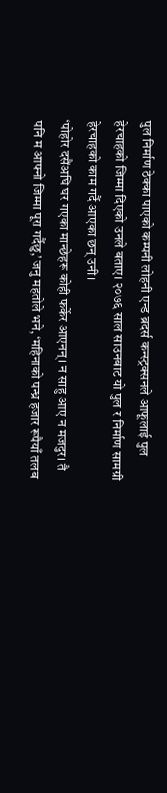पुल निर्माण ठेक्का पाएको कम्पनी लोहनी एन्ड ब्रदर्स कन्स्ट्रक्सनले आफूलाई पुल हेरचाहको जिम्मा दिएको उनले बताए। २०७६ साल साउनबाट यो पुल र निर्माण सामग्री हेरचाहको काम गर्दै आएका छन् उनी।
‘पोहोर दसैंअघि घर गएका मान्छेहरू कोही फर्केर आएनन्। न साहु आए न मजदुर। तै पनि म आफ्नो जिम्मा पूरा गर्दैछु,’ जनु महतोले भने, ‘महिनाको पन्ध्र हजार रूपैयाँ तलब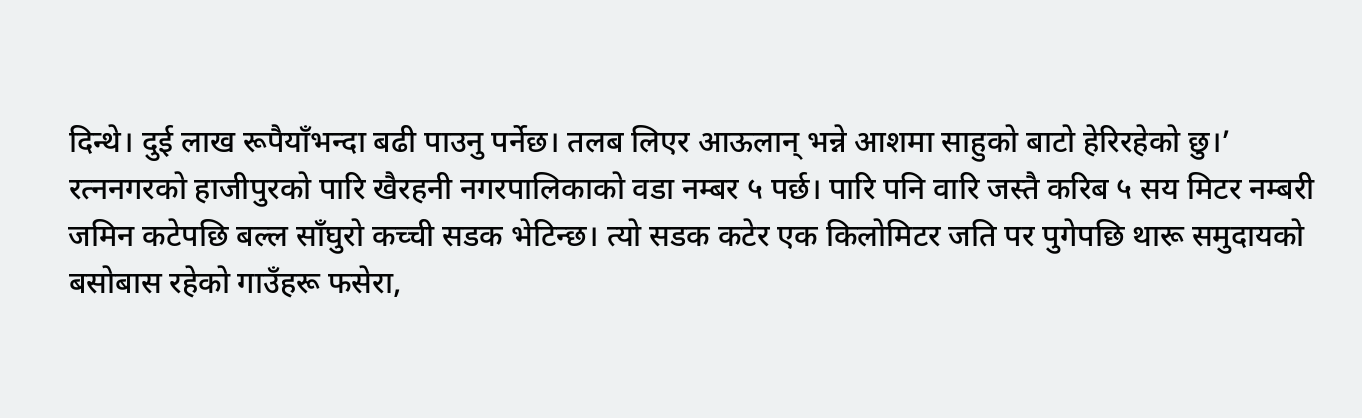दिन्थे। दुई लाख रूपैयाँभन्दा बढी पाउनु पर्नेछ। तलब लिएर आऊलान् भन्ने आशमा साहुको बाटो हेरिरहेको छु।’
रत्ननगरको हाजीपुरको पारि खैरहनी नगरपालिकाको वडा नम्बर ५ पर्छ। पारि पनि वारि जस्तै करिब ५ सय मिटर नम्बरी जमिन कटेपछि बल्ल साँघुरो कच्ची सडक भेटिन्छ। त्यो सडक कटेर एक किलोमिटर जति पर पुगेपछि थारू समुदायको बसोबास रहेको गाउँहरू फसेरा,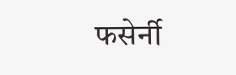फसेर्नी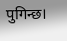पुगिन्छ।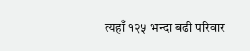त्यहाँ १२५ भन्दा बढी परिवार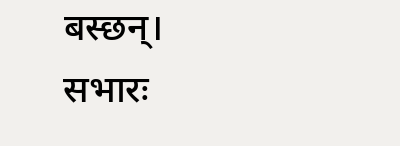बस्छन्।
सभारः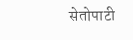सेतोपाटी